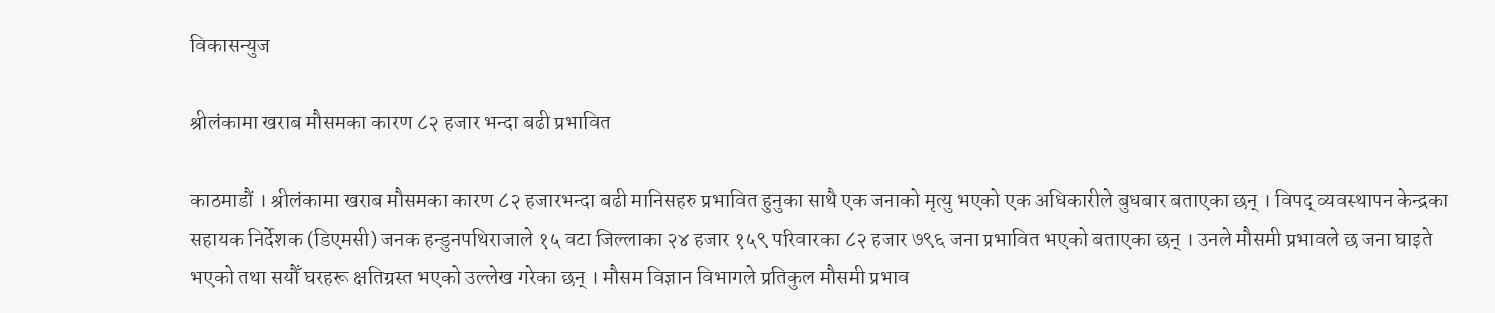विकासन्युज

श्रीलंकामा खराब मौसमका कारण ८२ हजार भन्दा बढी प्रभावित

काठमाडौं । श्रीलंकामा खराब मौसमका कारण ८२ हजारभन्दा बढी मानिसहरु प्रभावित हुनुका साथै एक जनाको मृत्यु भएको एक अधिकारीले बुधबार बताएका छन् । विपद् व्यवस्थापन केन्द्रका सहायक निर्देशक (डिएमसी) जनक हन्डुनपथिराजाले १५ वटा जिल्लाका २४ हजार १५९ परिवारका ८२ हजार ७९६ जना प्रभावित भएको बताएका छन् । उनले मौसमी प्रभावले छ जना घाइते भएको तथा सयौँ घरहरू क्षतिग्रस्त भएको उल्लेख गरेका छन् । मौसम विज्ञान विभागले प्रतिकुल मौसमी प्रभाव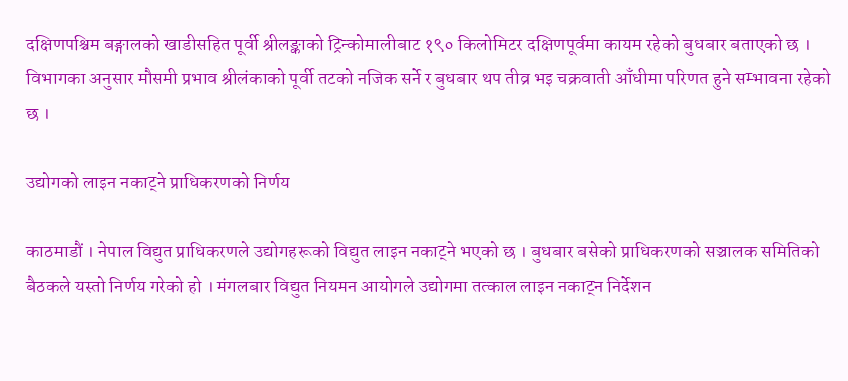दक्षिणपश्चिम बङ्गालको खाडीसहित पूर्वी श्रीलङ्काको ट्रिन्कोमालीबाट १९० किलोमिटर दक्षिणपूर्वमा कायम रहेको बुधबार बताएको छ । विभागका अनुसार मौसमी प्रभाव श्रीलंकाको पूर्वी तटको नजिक सर्ने र बुधबार थप तीव्र भइ चक्रवाती आँधीमा परिणत हुने सम्भावना रहेको छ ।

उद्योगको लाइन नकाट्ने प्राधिकरणको निर्णय

काठमाडौं । नेपाल विद्युत प्राधिकरणले उद्योगहरूको विद्युत लाइन नकाट्ने भएको छ । बुधबार बसेको प्राधिकरणको सञ्चालक समितिको बैठकले यस्तो निर्णय गरेको हो । मंगलबार विद्युत नियमन आयोगले उद्योगमा तत्काल लाइन नकाट्न निर्देशन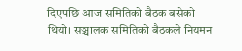दिएपछि आज समितिको बैठक बसेको थियो। सञ्चालक समितिको बैठकले नियमन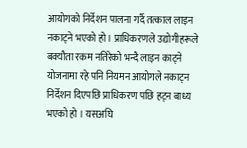आयोगको निर्देशन पालना गर्दै तत्काल लाइन नकाट्ने भएको हो । प्राधिकरणले उद्योगीहरूले बक्यौता रकम नतिरेको भन्दै लाइन काट्ने योजनामा रहे पनि नियमन आयोगले नकाट्न निर्देशन दिएपछि प्राधिकरण पछि हट्न बाध्य भएको हो । यसअघि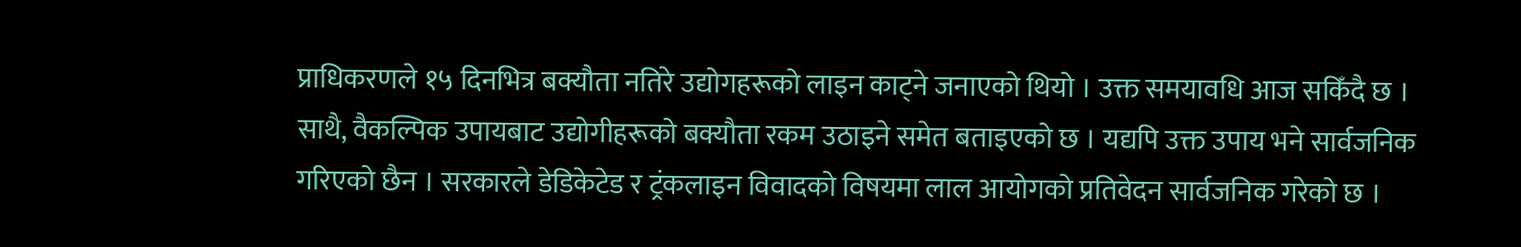प्राधिकरणले १५ दिनभित्र बक्यौता नतिरे उद्योगहरूको लाइन काट्ने जनाएको थियो । उक्त समयावधि आज सकिँदै छ । साथै, वैकल्पिक उपायबाट उद्योगीहरूको बक्यौता रकम उठाइने समेत बताइएको छ । यद्यपि उक्त उपाय भने सार्वजनिक गरिएको छैन । सरकारले डेडिकेटेड र ट्रंकलाइन विवादको विषयमा लाल आयोगको प्रतिवेदन सार्वजनिक गरेको छ ।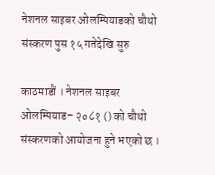नेशनल साइबर ओलम्पियाडको चौथो संस्करण पुस १५ गतेदेखि सुरु

काठमाडौं । नेशनल साइबर ओलम्पियाड– २०८१ () को चौथो संस्करणको आयोजना हुने भएको छ ।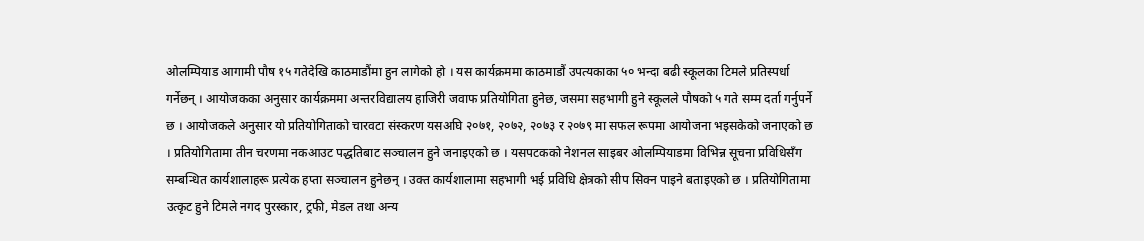ओलम्पियाड आगामी पौष १५ गतेदेखि काठमाडौंमा हुन लागेको हो । यस कार्यक्रममा काठमाडौं उपत्यकाका ५० भन्दा बढी स्कूलका टिमले प्रतिस्पर्धा गर्नेछन् । आयोजकका अनुसार कार्यक्रममा अन्तरविद्यालय हाजिरी जवाफ प्रतियोगिता हुनेछ, जसमा सहभागी हुने स्कूलले पौषको ५ गते सम्म दर्ता गर्नुपर्ने छ । आयोजकले अनुसार यो प्रतियोगिताको चारवटा संस्करण यसअघि २०७१, २०७२, २०७३ र २०७९ मा सफल रूपमा आयोजना भइसकेको जनाएको छ । प्रतियोगितामा तीन चरणमा नकआउट पद्धतिबाट सञ्चालन हुने जनाइएको छ । यसपटकको नेशनल साइबर ओलम्पियाडमा विभिन्न सूचना प्रविधिसँग सम्बन्धित कार्यशालाहरू प्रत्येक हप्ता सञ्चालन हुनेछन् । उक्त कार्यशालामा सहभागी भई प्रविधि क्षेत्रको सीप सिक्न पाइने बताइएको छ । प्रतियोगितामा उत्कृट हुने टिमले नगद पुरस्कार, ट्रफी, मेडल तथा अन्य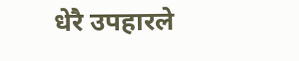धेरै उपहारले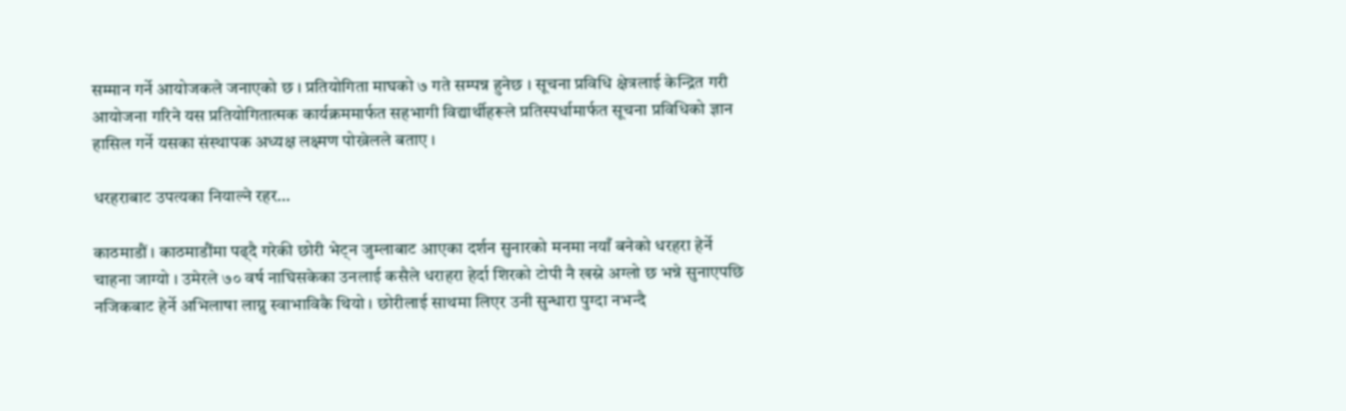सम्मान गर्ने आयोजकले जनाएको छ । प्रतियोगिता‍ माघको ७ गते सम्पन्न हुनेछ । सूचना प्रविधि क्षेत्रलाई केन्द्रित गरी आयोजना गरिने यस प्रतियोगितात्मक कार्यक्रममार्फत सहभागी विद्यार्थीहरूले प्रतिस्पर्धामार्फत सूचना प्रविधिको ज्ञान हासिल गर्ने यसका संस्थापक अध्यक्ष लक्ष्मण पोख्रेलले बताए ।

धरहराबाट उपत्यका नियाल्ने रहर…

काठमाडौं । काठमाडौंमा पढ्दै गरेकी छोरी भेट्न जुम्लाबाट आएका दर्शन सुनारको मनमा नयाँ बनेको धरहरा हेर्ने चाहना जाग्यो । उमेरले ७० वर्ष नाघिसकेका उनलाई कसैले धराहरा हेर्दा शिरको टोपी नै खस्ने अग्लो छ भन्ने सुनाएपछि नजिकबाट हेर्ने अभिलाषा लाग्नु स्वाभाविकै थियो । छोरीलाई साथमा लिएर उनी सुन्धारा पुग्दा नभन्दै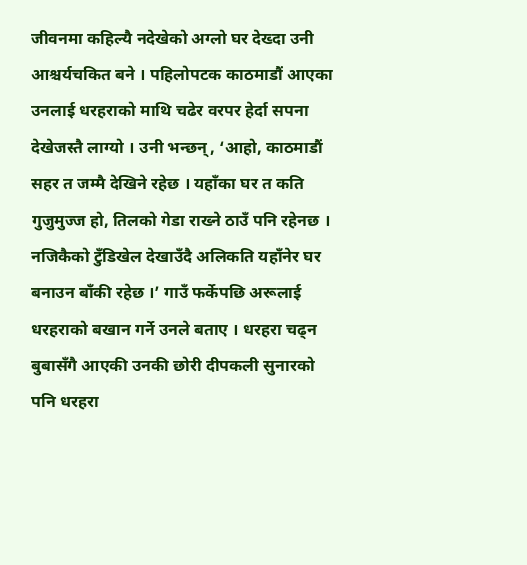जीवनमा कहिल्यै नदेखेको अग्लो घर देख्दा उनी आश्चर्यचकित बने । पहिलोपटक काठमाडौं आएका उनलाई धरहराको माथि चढेर वरपर हेर्दा सपना देखेजस्तै लाग्यो । उनी भन्छन्, ‘आहो, काठमाडौं सहर त जम्मै देखिने रहेछ । यहाँका घर त कति गुजुमुज्ज हो, तिलको गेडा राख्ने ठाउँ पनि रहेनछ । नजिकैको टुँडिखेल देखाउँदै अलिकति यहाँनेर घर बनाउन बाँकी रहेछ ।’ गाउँ फर्केपछि अरूलाई धरहराको बखान गर्ने उनले बताए । धरहरा चढ्न बुबासँगै आएकी उनकी छोरी दीपकली सुनारको पनि धरहरा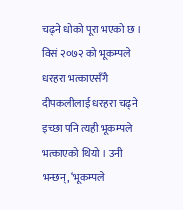चढ्ने धोको पूरा भएको छ । विसं २०७२ को भूकम्पले धरहरा भत्काएसँगै दीपकलीलाई धरहरा चढ्ने इच्छा पनि त्यही भूकम्पले भत्काएको थियो । उनी भन्छन्, ‘भूकम्पले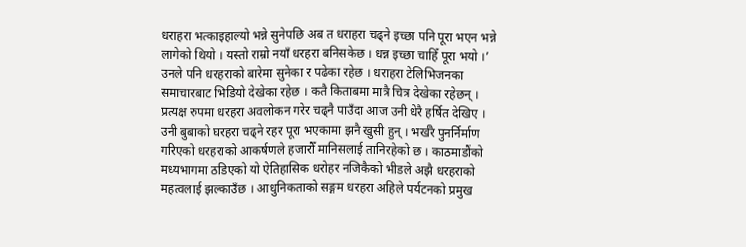धराहरा भत्काइहाल्यो भन्ने सुनेपछि अब त धराहरा चढ्ने इच्छा पनि पूरा भएन भन्ने लागेको थियो । यस्तो राम्रो नयाँ धरहरा बनिसकेछ । धन्न इच्छा चाहिँ पूरा भयो ।’ उनले पनि धरहराको बारेमा सुनेका र पढेका रहेछ । धराहरा टेलिभिजनका समाचारबाट भिडियो देखेका रहेछ । कतै किताबमा मात्रै चित्र देखेका रहेछन् । प्रत्यक्ष रुपमा धरहरा अवलोकन गरेर चढ्नै पाउँदा आज उनी धेरै हर्षित देखिए । उनी बुबाको घरहरा चढ्ने रहर पूरा भएकामा झनै खुसी हुन् । भर्खरै पुनर्निर्माण गरिएको धरहराको आकर्षणले हजारौँ मानिसलाई तानिरहेको छ । काठमाडौंको मध्यभागमा ठडिएको यो ऐतिहासिक धरोहर नजिकैको भीडले अझै धरहराको महत्वलाई झल्काउँछ । आधुनिकताको सङ्गम धरहरा अहिले पर्यटनको प्रमुख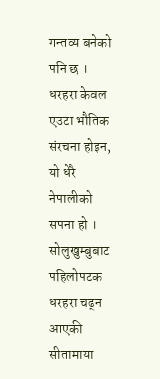गन्तव्य बनेको पनि छ । धरहरा केवल एउटा भौतिक संरचना होइन, यो धेरै नेपालीको सपना हो । सोलुखुम्बुबाट पहिलोपटक धरहरा चढ्न आएकी सीतामाया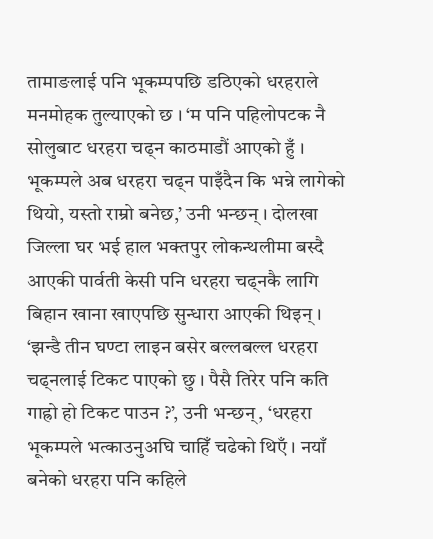तामाङलाई पनि भूकम्पपछि डठिएको धरहराले मनमोहक तुल्याएको छ । ‘म पनि पहिलोपटक नै सोलुबाट धरहरा चढ्न काठमाडौं आएको हुँ । भूकम्पले अब धरहरा चढ्न पाइँदैन कि भन्ने लागेको थियो, यस्तो राम्रो बनेछ,’ उनी भन्छन् । दोलखा जिल्ला घर भई हाल भक्तपुर लोकन्थलीमा बस्दै आएकी पार्वती केसी पनि धरहरा चढ्नकै लागि बिहान खाना खाएपछि सुन्धारा आएकी थिइन् । ‘झन्डै तीन घण्टा लाइन बसेर बल्लबल्ल धरहरा चढ्नलाई टिकट पाएको छु । पैसै तिरेर पनि कति गाह्रो हो टिकट पाउन ?’, उनी भन्छन्, ‘धरहरा भूकम्पले भत्काउनुअघि चाहिँ चढेको थिएँ । नयाँ बनेको धरहरा पनि कहिले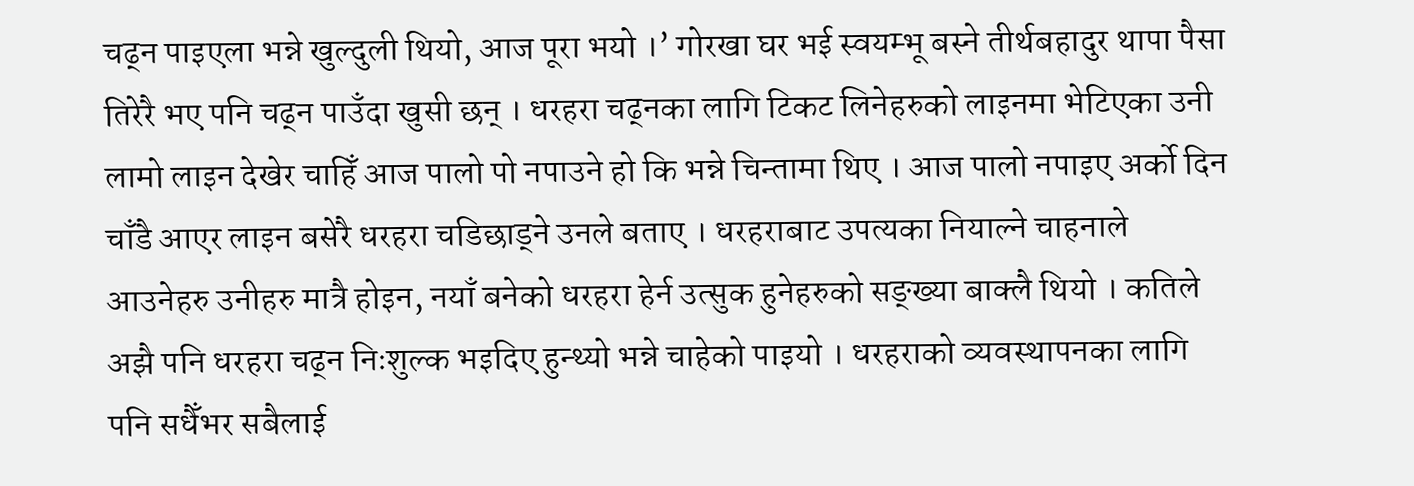चढ्न पाइएला भन्ने खुल्दुली थियो, आज पूरा भयो ।’ गोरखा घर भई स्वयम्भू बस्ने तीर्थबहादुर थापा पैसा तिरेरै भए पनि चढ्न पाउँदा खुसी छन् । धरहरा चढ्नका लागि टिकट लिनेहरुको लाइनमा भेटिएका उनी लामो लाइन देखेर चाहिँ आज पालो पो नपाउने हो कि भन्ने चिन्तामा थिए । आज पालो नपाइए अर्को दिन चाँडै आएर लाइन बसेरै धरहरा चडिछाड्ने उनले बताए । धरहराबाट उपत्यका नियाल्ने चाहनाले आउनेहरु उनीहरु मात्रै होइन, नयाँ बनेको धरहरा हेर्न उत्सुक हुनेहरुको सङ्ख्या बाक्लै थियो । कतिले अझै पनि धरहरा चढ्न निःशुल्क भइदिए हुन्थ्यो भन्ने चाहेको पाइयो । धरहराको व्यवस्थापनका लागि पनि सधैँभर सबैलाई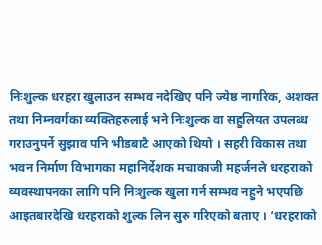निःशुल्क धरहरा खुलाउन सम्भव नदेखिए पनि ज्येष्ठ नागरिक, अशक्त तथा निम्नवर्गका व्यक्तिहरुलाई भने निःशुल्क वा सहुलियत उपलब्ध गराउनुपर्ने सुझाव पनि भीडबाटै आएको थियो । सहरी विकास तथा भवन निर्माण विभागका महानिर्देशक मचाकाजी महर्जनले धरहराको व्यवस्थापनका लागि पनि निःशुल्क खुला गर्न सम्भव नहुने भएपछि आइतबारदेखि धरहराको शुल्क लिन सुरु गरिएको बताए । ‘धरहराको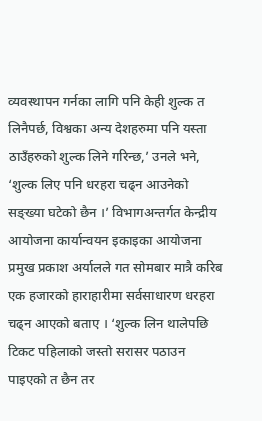व्यवस्थापन गर्नका लागि पनि केही शुल्क त लिनैपर्छ, विश्वका अन्य देशहरुमा पनि यस्ता ठाउँहरुको शुल्क लिने गरिन्छ,’ उनले भने, ‘शुल्क लिए पनि धरहरा चढ्न आउनेको सङ्ख्या घटेको छैन ।’ विभागअन्तर्गत केन्द्रीय आयोजना कार्यान्वयन इकाइका आयोजना प्रमुख प्रकाश अर्यालले गत सोमबार मात्रै करिब एक हजारको हाराहारीमा सर्वसाधारण धरहरा चढ्न आएको बताए । ‘शुल्क लिन थालेपछि टिकट पहिलाको जस्तो सरासर पठाउन पाइएको त छैन तर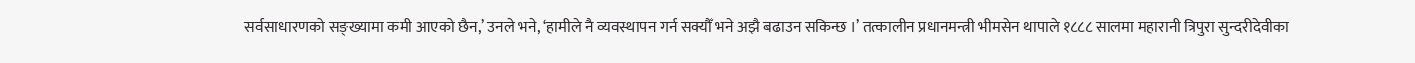सर्वसाधारणको सङ्ख्यामा कमी आएको छैन,’ उनले भने, ‘हामीले नै व्यवस्थापन गर्न सक्यौँ भने अझै बढाउन सकिन्छ ।’ तत्कालीन प्रधानमन्त्री भीमसेन थापाले १८८८ सालमा महारानी त्रिपुरा सुन्दरीदेवीका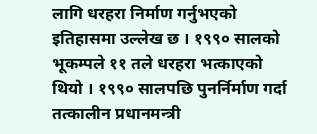लागि धरहरा निर्माण गर्नुभएको इतिहासमा उल्लेख छ । १९९० सालको भूकम्पले ११ तले धरहरा भत्काएको थियो । १९९० सालपछि पुनर्निर्माण गर्दा तत्कालीन प्रधानमन्त्री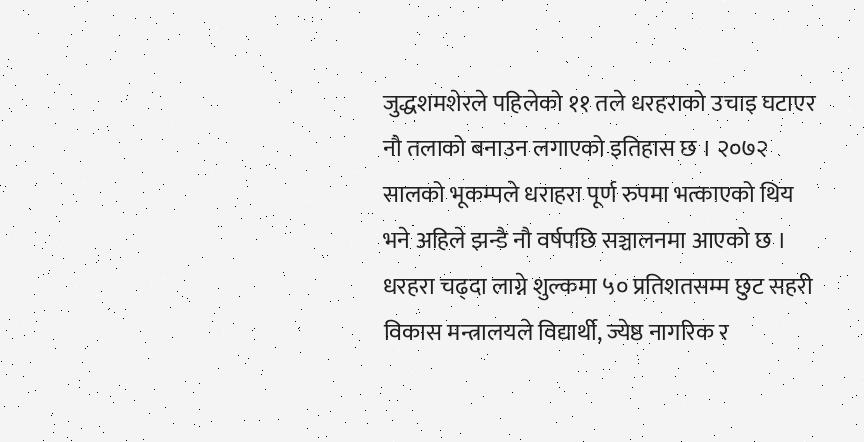जुद्धशमशेरले पहिलेको ११ तले धरहराको उचाइ घटाएर नौ तलाको बनाउन लगाएको इतिहास छ । २०७२ सालको भूकम्पले धराहरा पूर्ण रुपमा भत्काएको थिय भने अहिले झन्डै नौ वर्षपछि सञ्चालनमा आएको छ । धरहरा चढ्दा लाग्ने शुल्कमा ५० प्रतिशतसम्म छुट सहरी विकास मन्त्रालयले विद्यार्थी, ज्येष्ठ नागरिक र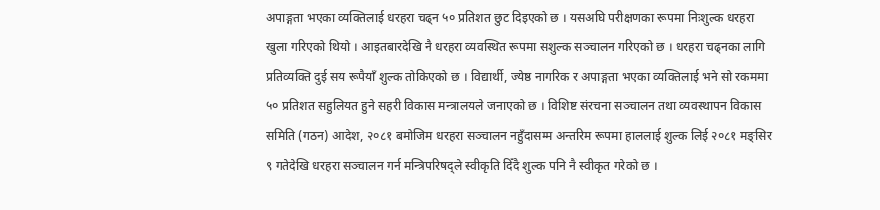अपाङ्गता भएका व्यक्तिलाई धरहरा चढ्न ५० प्रतिशत छुट दिइएको छ । यसअघि परीक्षणका रूपमा निःशुल्क धरहरा खुला गरिएको थियो । आइतबारदेखि नै धरहरा व्यवस्थित रूपमा सशुल्क सञ्चालन गरिएको छ । धरहरा चढ्नका लागि प्रतिव्यक्ति दुई सय रूपैयाँ शुल्क तोकिएको छ । विद्यार्थी, ज्येष्ठ नागरिक र अपाङ्गता भएका व्यक्तिलाई भने सो रकममा ५० प्रतिशत सहुलियत हुने सहरी विकास मन्त्रालयले जनाएको छ । विशिष्ट संरचना सञ्चालन तथा व्यवस्थापन विकास समिति (गठन) आदेश, २०८१ बमोजिम धरहरा सञ्चालन नहुँदासम्म अन्तरिम रूपमा हाललाई शुल्क लिई २०८१ मङ्सिर ९ गतेदेखि धरहरा सञ्चालन गर्न मन्त्रिपरिषद्ले स्वीकृति दिँदै शुल्क पनि नै स्वीकृत गरेको छ ।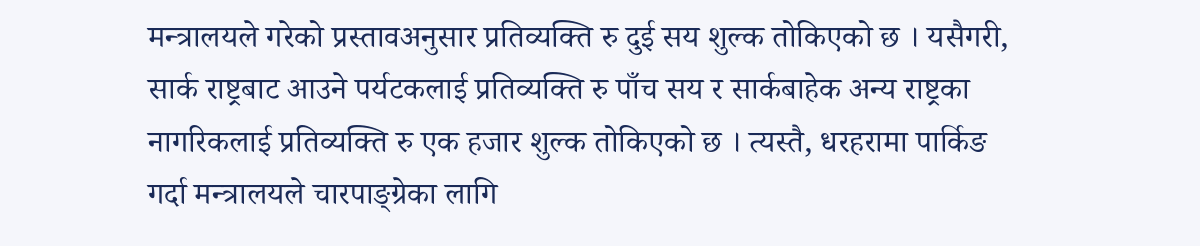मन्त्रालयले गरेको प्रस्तावअनुसार प्रतिव्यक्ति रु दुई सय शुल्क तोकिएको छ । यसैगरी, सार्क राष्ट्रबाट आउने पर्यटकलाई प्रतिव्यक्ति रु पाँच सय र सार्कबाहेक अन्य राष्ट्रका नागरिकलाई प्रतिव्यक्ति रु एक हजार शुल्क तोकिएको छ । त्यस्तै, धरहरामा पार्किङ गर्दा मन्त्रालयले चारपाङ्ग्रेका लागि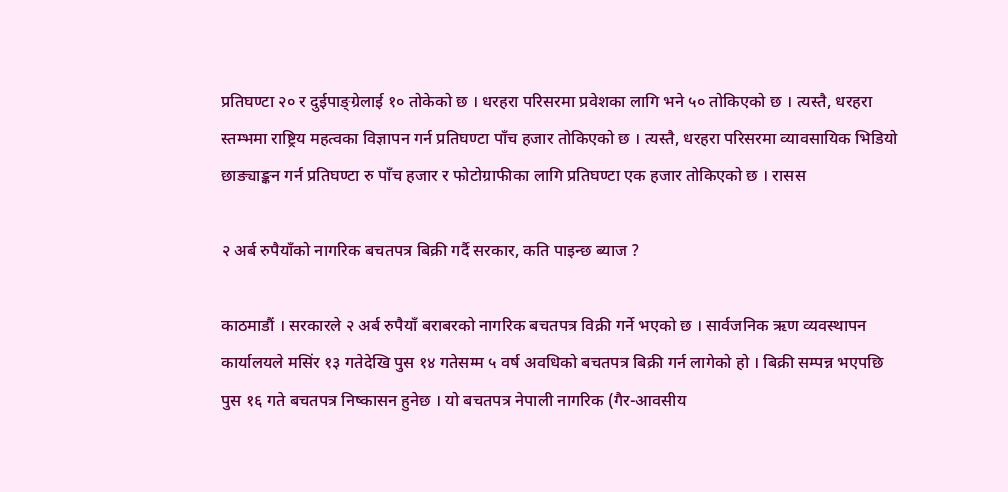प्रतिघण्टा २० र दुईपाङ्ग्रेलाई १० तोकेको छ । धरहरा परिसरमा प्रवेशका लागि भने ५० तोकिएको छ । त्यस्तै, धरहरा स्तम्भमा राष्ट्रिय महत्वका विज्ञापन गर्न प्रतिघण्टा पाँच हजार तोकिएको छ । त्यस्तै, धरहरा परिसरमा व्यावसायिक भिडियो छाङ्याङ्कन गर्न प्रतिघण्टा रु पाँच हजार र फोटोग्राफीका लागि प्रतिघण्टा एक हजार तोकिएको छ । रासस

२ अर्ब रुपैयाँको नागरिक बचतपत्र बिक्री गर्दै सरकार, कति पाइन्छ ब्याज ?

काठमाडौं । सरकारले २ अर्ब रुपैयाँ बराबरको नागरिक बचतपत्र विक्री गर्ने भएको छ । सार्वजनिक ऋण व्यवस्थापन कार्यालयले मसिंर १३ गतेदेखि पुस १४ गतेसम्म ५ वर्ष अवधिको बचतपत्र बिक्री गर्न लागेको हो । बिक्री सम्पन्न भएपछि पुस १६ गते बचतपत्र निष्कासन हुनेछ । यो बचतपत्र नेपाली नागरिक (गैर-आवसीय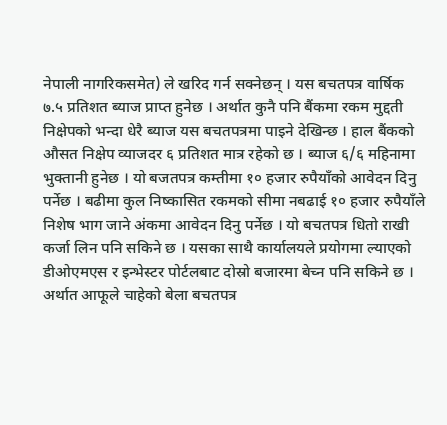नेपाली नागरिकसमेत) ले खरिद गर्न सक्नेछन् । यस बचतपत्र वार्षिक ७.५ प्रतिशत ब्याज प्राप्त हुनेछ । अर्थात कुनै पनि बैंकमा रकम मुद्दती निक्षेपको भन्दा धेरै ब्याज यस बचतपत्रमा पाइने देखिन्छ । हाल बैंकको औसत निक्षेप व्याजदर ६ प्रतिशत मात्र रहेको छ । ब्याज ६/६ महिनामा भुक्तानी हुनेछ । यो बजतपत्र कम्तीमा १० हजार रुपैयाँको आवेदन दिनु पर्नेछ । बढीमा कुल निष्कासित रकमको सीमा नबढाई १० हजार रुपैयाँले निशेष भाग जाने अंकमा आवेदन दिनु पर्नेछ । यो बचतपत्र धितो राखी कर्जा लिन पनि सकिने छ । यसका साथै कार्यालयले प्रयोगमा ल्याएको डीओएमएस र इन्भेस्टर पोर्टलबाट दोस्रो बजारमा बेच्न पनि सकिने छ । अर्थात आफूले चाहेको बेला बचतपत्र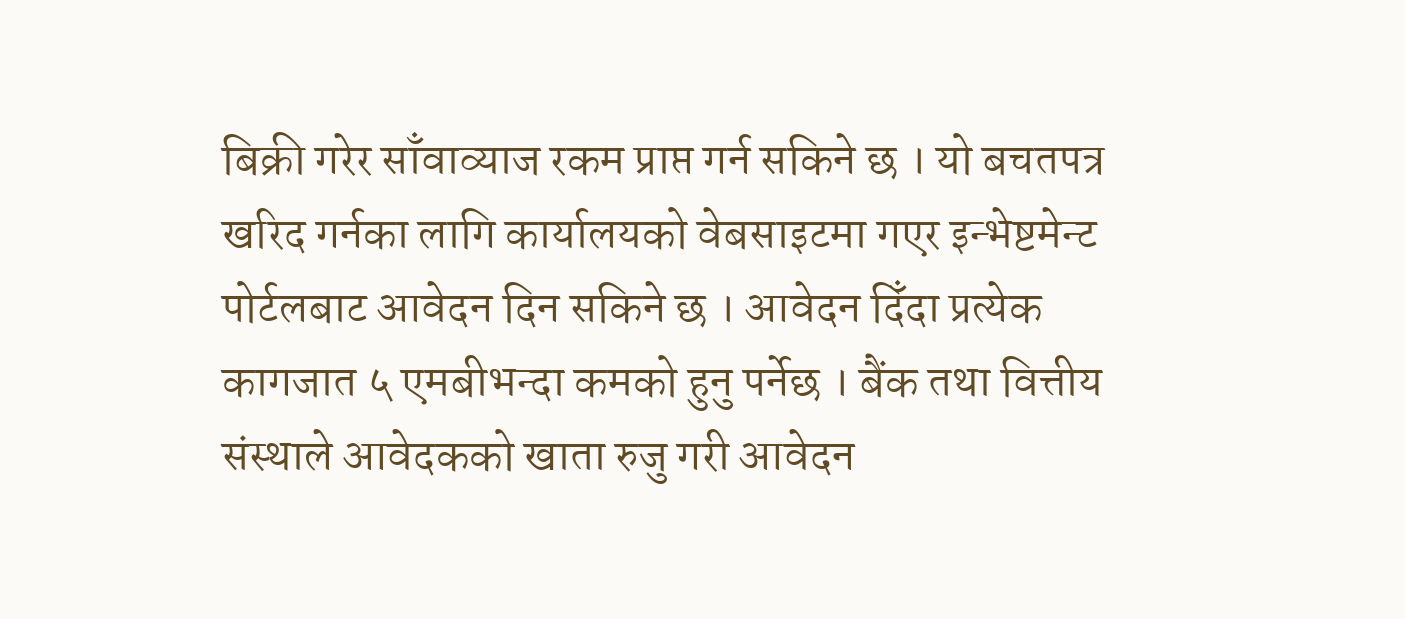बिक्री गरेर साँवाव्याज रकम प्राप्त गर्न सकिने छ । यो बचतपत्र खरिद गर्नका लागि कार्यालयको वेबसाइटमा गएर इन्भेष्टमेन्ट पोर्टलबाट आवेदन दिन सकिने छ । आवेदन दिँदा प्रत्येक कागजात ५ एमबीभन्दा कमको हुनु पर्नेछ । बैंक तथा वित्तीय संस्थाले आवेदकको खाता रुजु गरी आवेदन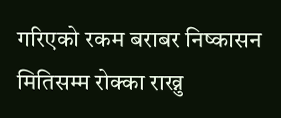गरिएको रकम बराबर निष्कासन मितिसम्म रोक्का राख्नु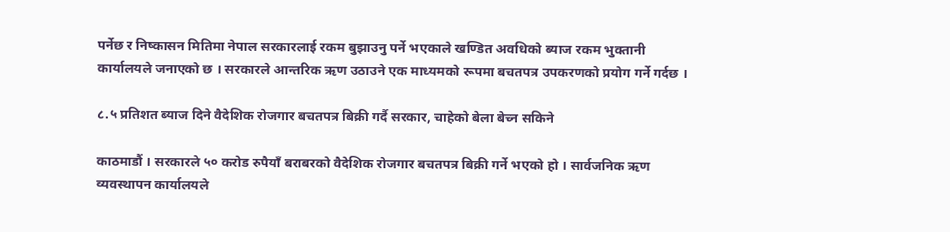पर्नेछ र निष्कासन मितिमा नेपाल सरकारलाई रकम बुझाउनु पर्ने भएकाले खण्डित अवधिको ब्याज रकम भुक्तानी कार्यालयले जनाएको छ । सरकारले आन्तरिक ऋण उठाउने एक माध्यमको रूपमा बचतपत्र उपकरणको प्रयोग गर्ने गर्दछ ।

८.५ प्रतिशत ब्याज दिने वैदेशिक रोजगार बचतपत्र बिक्री गर्दै सरकार, चाहेको बेला बेच्न सकिने

काठमाडौं । सरकारले ५० करोड रुपैयाँ बराबरको वैदेशिक रोजगार बचतपत्र बिक्री गर्ने भएको हो । सार्वजनिक ऋण व्यवस्थापन कार्यालयले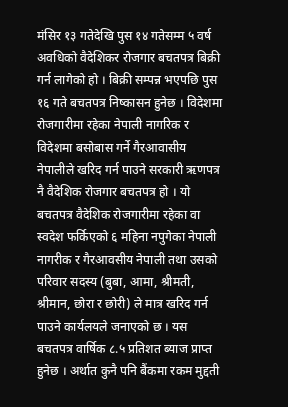मंसिर १३ गतेदेखि पुस १४ गतेसम्म ५ वर्ष अवधिको वैदेशिकर रोजगार बचतपत्र बिक्री गर्न लागेको हो । बिक्री सम्पन्न भएपछि पुस १६ गते बचतपत्र निष्कासन हुनेछ । विदेशमा रोजगारीमा रहेका नेपाली नागरिक र विदेशमा बसोबास गर्ने गैरआवासीय नेपालीले खरिद गर्न पाउने सरकारी ऋणपत्र नै वैदेशिक रोजगार बचतपत्र हो । यो बचतपत्र वैदेशिक रोजगारीमा रहेका वा स्वदेश फर्किएको ६ महिना नपुगेका नेपाली नागरीक र गैरआवसीय नेपाली तथा उसको परिवार सदस्य (बुबा, आमा, श्रीमती, श्रीमान, छोरा र छोरी) ले मात्र खरिद गर्न पाउने कार्यलयले जनाएको छ । यस बचतपत्र वार्षिक ८.५ प्रतिशत ब्याज प्राप्त हुनेछ । अर्थात कुनै पनि बैंकमा रकम मुद्दती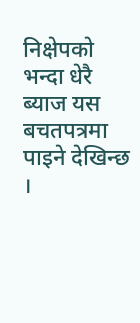निक्षेपको भन्दा धेरै ब्याज यस बचतपत्रमा पाइने देखिन्छ ।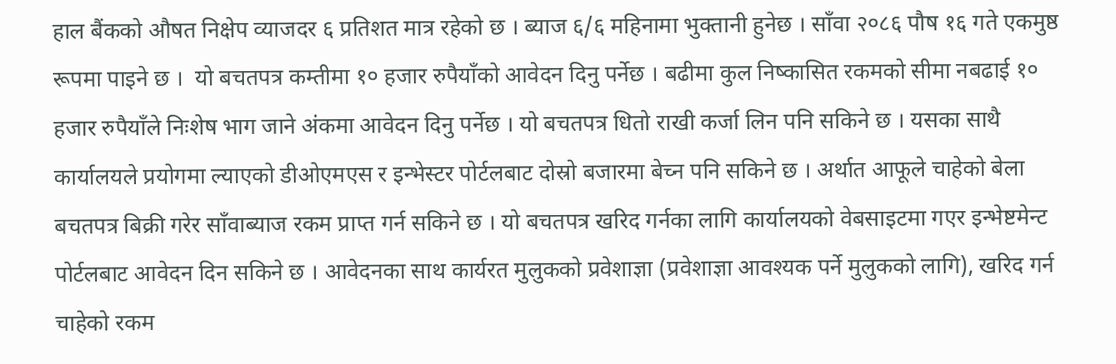हाल बैंकको औषत निक्षेप व्याजदर ६ प्रतिशत मात्र रहेको छ । ब्याज ६/६ महिनामा भुक्तानी हुनेछ । साँवा २०८६ पौष १६ गते एकमुष्ठ रूपमा पाइने छ ।  यो बचतपत्र कम्तीमा १० हजार रुपैयाँको आवेदन दिनु पर्नेछ । बढीमा कुल निष्कासित रकमको सीमा नबढाई १० हजार रुपैयाँले निःशेष भाग जाने अंकमा आवेदन दिनु पर्नेछ । यो बचतपत्र धितो राखी कर्जा लिन पनि सकिने छ । यसका साथै कार्यालयले प्रयोगमा ल्याएको डीओएमएस र इन्भेस्टर पोर्टलबाट दोस्रो बजारमा बेच्न पनि सकिने छ । अर्थात आफूले चाहेको बेला बचतपत्र बिक्री गरेर साँवाब्याज रकम प्राप्त गर्न सकिने छ । यो बचतपत्र खरिद गर्नका लागि कार्यालयको वेबसाइटमा गएर इन्भेष्टमेन्ट पोर्टलबाट आवेदन दिन सकिने छ । आवेदनका साथ कार्यरत मुलुकको प्रवेशाज्ञा (प्रवेशाज्ञा आवश्यक पर्ने मुलुकको लागि), खरिद गर्न चाहेको रकम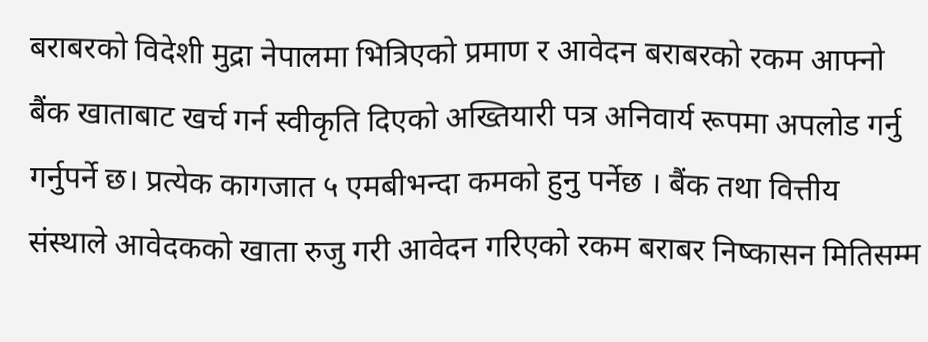बराबरको विदेशी मुद्रा नेपालमा भित्रिएको प्रमाण र आवेदन बराबरको रकम आफ्नो बैंक खाताबाट खर्च गर्न स्वीकृति दिएको अख्तियारी पत्र अनिवार्य रूपमा अपलोड गर्नु गर्नुपर्ने छ। प्रत्येक कागजात ५ एमबीभन्दा कमको हुनु पर्नेछ । बैंक तथा वित्तीय संस्थाले आवेदकको खाता रुजु गरी आवेदन गरिएको रकम बराबर निष्कासन मितिसम्म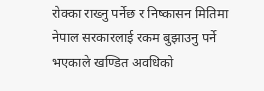रोक्का राख्नु पर्नेछ र निष्कासन मितिमा नेपाल सरकारलाई रकम बुझाउनु पर्ने भएकाले खण्डित अवधिको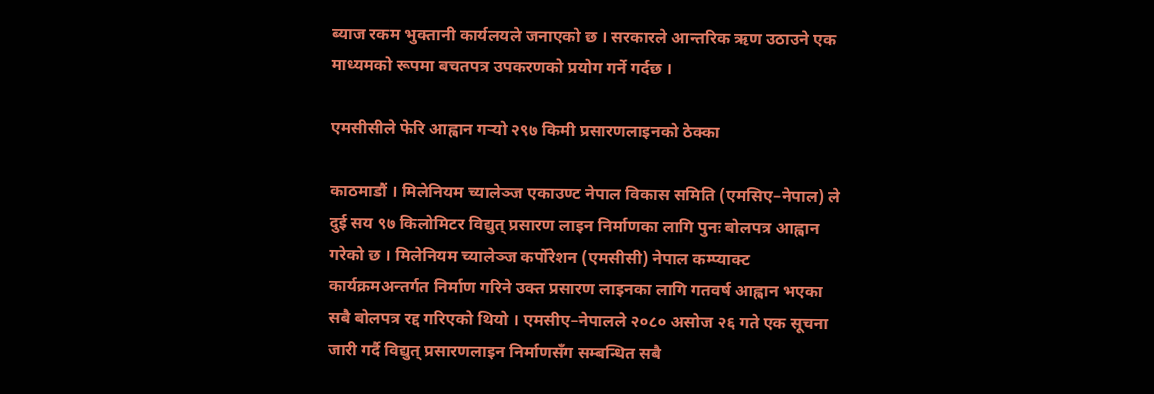ब्याज रकम भुक्तानी कार्यलयले जनाएको छ । सरकारले आन्तरिक ऋण उठाउने एक माध्यमको रूपमा बचतपत्र उपकरणको प्रयोग गर्ने गर्दछ ।

एमसीसीले फेरि आह्वान गर्‍यो २९७ किमी प्रसारणलाइनको ठेक्का

काठमाडौं । मिलेनियम च्यालेञ्ज एकाउण्ट नेपाल विकास समिति (एमसिए–नेपाल) ले दुई सय ९७ किलोमिटर विद्युत् प्रसारण लाइन निर्माणका लागि पुनः बोलपत्र आह्वान गरेको छ । मिलेनियम च्यालेञ्ज कर्पोरेशन (एमसीसी) नेपाल कम्प्याक्ट कार्यक्रमअन्तर्गत निर्माण गरिने उक्त प्रसारण लाइनका लागि गतवर्ष आह्वान भएका सबै बोलपत्र रद्द गरिएको थियो । एमसीए–नेपालले २०८० असोज २६ गते एक सूचना जारी गर्दै विद्युत् प्रसारणलाइन निर्माणसँग सम्बन्धित सबै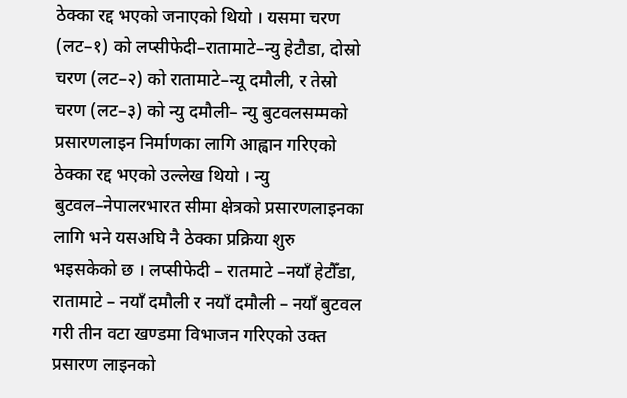ठेक्का रद्द भएको जनाएको थियो । यसमा चरण (लट–१) को लप्सीफेदी–रातामाटे–न्यु हेटौडा, दोस्रो चरण (लट–२) को रातामाटे–न्यू दमौली, र तेस्रो चरण (लट–३) को न्यु दमौली– न्यु बुटवलसम्मको प्रसारणलाइन निर्माणका लागि आह्वान गरिएको ठेक्का रद्द भएको उल्लेख थियो । न्यु बुटवल–नेपालरभारत सीमा क्षेत्रको प्रसारणलाइनका लागि भने यसअघि नै ठेक्का प्रक्रिया शुरु भइसकेको छ । लप्सीफेदी – रातमाटे –नयाँ हेटौँडा, रातामाटे – नयाँ दमौली र नयाँ दमौली – नयाँ बुटवल गरी तीन वटा खण्डमा विभाजन गरिएको उक्त प्रसारण लाइनको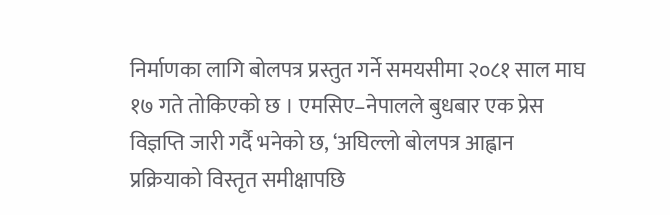निर्माणका लागि बोलपत्र प्रस्तुत गर्ने समयसीमा २०८१ साल माघ १७ गते तोकिएको छ । एमसिए–नेपालले बुधबार एक प्रेस विज्ञप्ति जारी गर्दै भनेको छ, ‘अघिल्लो बोलपत्र आह्वान प्रक्रियाको विस्तृत समीक्षापछि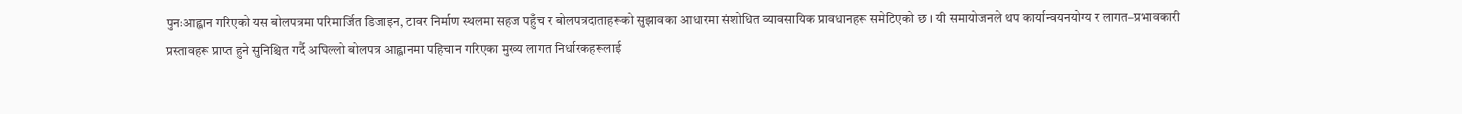पुनःआह्वान गरिएको यस बोलपत्रमा परिमार्जित डिजाइन, टावर निर्माण स्थलमा सहज पहुँच र बोलपत्रदाताहरूको सुझावका आधारमा संशोधित व्यावसायिक प्रावधानहरू समेटिएको छ । यी समायोजनले थप कार्यान्वयनयोग्य र लागत–प्रभावकारी प्रस्तावहरू प्राप्त हुने सुनिश्चित गर्दै अघिल्लो बोलपत्र आह्वानमा पहिचान गरिएका मुख्य लागत निर्धारकहरूलाई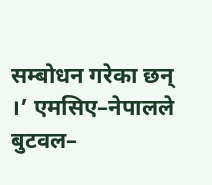सम्बोधन गरेका छन् ।’ एमसिए–नेपालले बुटवल–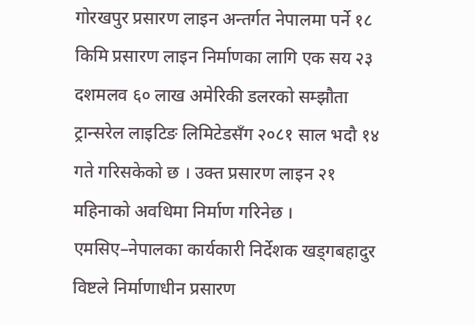गोरखपुर प्रसारण लाइन अन्तर्गत नेपालमा पर्ने १८ किमि प्रसारण लाइन निर्माणका लागि एक सय २३ दशमलव ६० लाख अमेरिकी डलरको सम्झौता ट्रान्सरेल लाइटिङ लिमिटेडसँग २०८१ साल भदौ १४ गते गरिसकेको छ । उक्त प्रसारण लाइन २१ महिनाको अवधिमा निर्माण गरिनेछ । एमसिए–नेपालका कार्यकारी निर्देशक खड्गबहादुर विष्टले निर्माणाधीन प्रसारण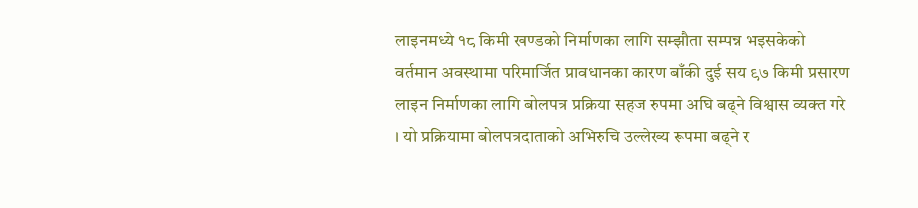लाइनमध्ये १८ किमी खण्डको निर्माणका लागि सम्झौता सम्पन्न भइसकेको वर्तमान अवस्थामा परिमार्जित प्रावधानका कारण बाँकी दुई सय ९७ किमी प्रसारण लाइन निर्माणका लागि बोलपत्र प्रक्रिया सहज रुपमा अघि बढ्ने विश्वास व्यक्त गरे । यो प्रक्रियामा बोलपत्रदाताको अभिरुचि उल्लेख्य रूपमा बढ्ने र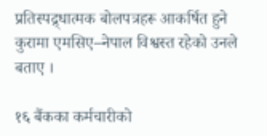प्रतिस्पद्र्धात्मक बोलपत्रहरू आकर्षित हुने कुरामा एमसिए–नेपाल विश्वस्त रहेको उनले बताए ।

१६ बैंकका कर्मचारीको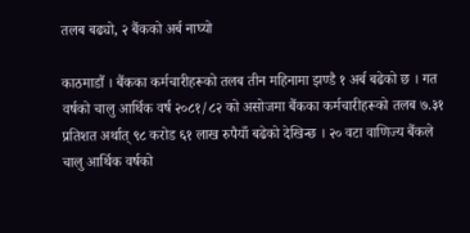तलब बढ्यो, २ बैंकको अर्ब नाघ्यो

काठमाडौं । बैंकका कर्मचारीहरूको तलब तीन महिनामा झण्डै १ अर्ब बढेको छ । गत वर्षको चालु आर्थिक वर्ष २०८१/८२ को असोजमा बैंकका कर्मचारीहरूको तलब ७.३१ प्रतिशत अर्थात् ९८ करोड ६१ लाख रुपैयाँ बढेको देखिन्छ । २० वटा वाणिज्य बैंकले चालु आर्थिक वर्षको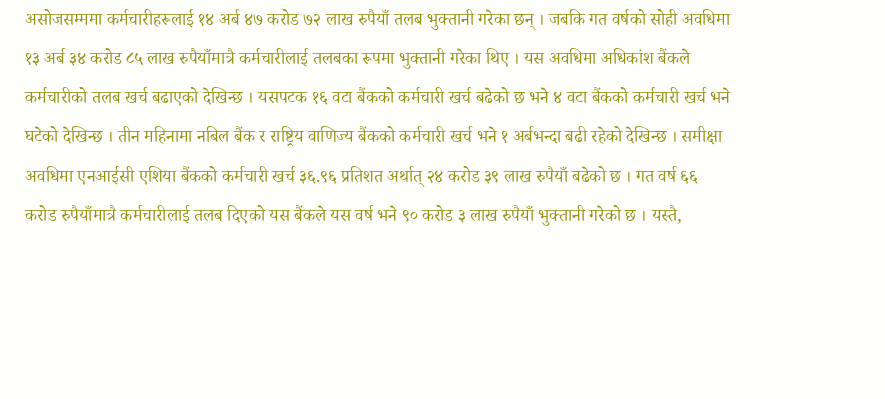असोजसम्ममा कर्मचारीहरूलाई १४ अर्ब ४७ करोड ७२ लाख रुपैयाँ तलब भुक्तानी गरेका छन् । जबकि गत वर्षको सोही अवधिमा १३ अर्ब ३४ करोड ८५ लाख रुपैयाँमात्रै कर्मचारीलाई तलबका रूपमा भुक्तानी गरेका थिए । यस अवधिमा अधिकांश बैंकले कर्मचारीको तलब खर्च बढाएको देखिन्छ । यसपटक १६ वटा बैंकको कर्मचारी खर्च बढेको छ भने ४ वटा बैंकको कर्मचारी खर्च भने घटेको देखिन्छ । तीन महिनामा नबिल बैंक र राष्ट्रिय वाणिज्य बैंकको कर्मचारी खर्च भने १ अर्बभन्दा बढी रहेको देखिन्छ । समीक्षा अवधिमा एनआईसी एशिया बैंकको कर्मचारी खर्च ३६.९६ प्रतिशत अर्थात् २४ करोड ३९ लाख रुपैयाँ बढेको छ । गत वर्ष ६६ करोड रुपैयाँमात्रै कर्मचारीलाई तलब दिएको यस बैंकले यस वर्ष भने ९० करोड ३ लाख रुपैयाँ भुक्तानी गरेको छ । यस्तै,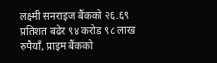लक्ष्मी सनराइज बैंकको २६.६९ प्रतिशत बढेर ९४ करोड ९८ लाख रुपैयाँ, प्राइम बैंकको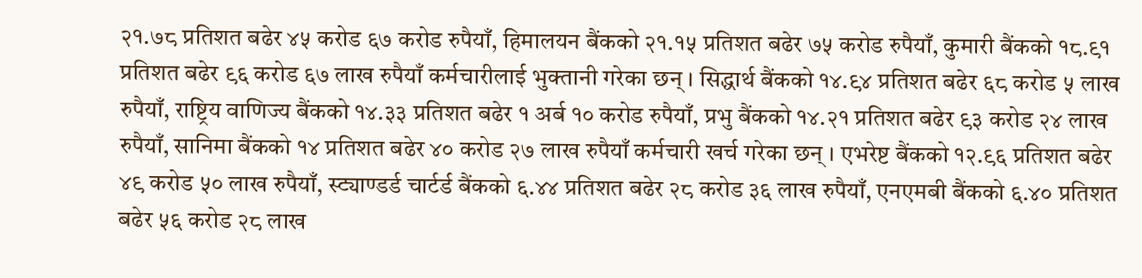२१.७८ प्रतिशत बढेर ४५ करोड ६७ करोड रुपैयाँ, हिमालयन बैंकको २१.१५ प्रतिशत बढेर ७५ करोड रुपैयाँ, कुमारी बैंकको १८.९१ प्रतिशत बढेर ९६ करोड ६७ लाख रुपैयाँ कर्मचारीलाई भुक्तानी गरेका छन् । सिद्धार्थ बैंकको १४.९४ प्रतिशत बढेर ६८ करोड ५ लाख रुपैयाँ, राष्ट्रिय वाणिज्य बैंकको १४.३३ प्रतिशत बढेर १ अर्ब १० करोड रुपैयाँ, प्रभु बैंकको १४.२१ प्रतिशत बढेर ९३ करोड २४ लाख रुपैयाँ, सानिमा बैंकको १४ प्रतिशत बढेर ४० करोड २७ लाख रुपैयाँ कर्मचारी खर्च गरेका छन् । एभरेष्ट बैंकको १२.९६ प्रतिशत बढेर ४९ करोड ५० लाख रुपैयाँ, स्ट्याण्डर्ड चार्टर्ड बैंकको ६.४४ प्रतिशत बढेर २८ करोड ३६ लाख रुपैयाँ, एनएमबी बैंकको ६.४० प्रतिशत बढेर ५६ करोड २८ लाख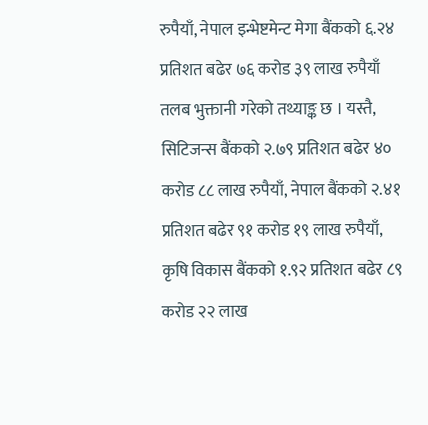रुपैयाँ, नेपाल इन्भेष्टमेन्ट मेगा बैंकको ६.२४ प्रतिशत बढेर ७६ करोड ३९ लाख रुपैयाँ तलब भुक्तानी गरेको तथ्याङ्क छ । यस्तै, सिटिजन्स बैंकको २.७९ प्रतिशत बढेर ४० करोड ८८ लाख रुपैयाँ, नेपाल बैंकको २.४१ प्रतिशत बढेर ९१ करोड १९ लाख रुपैयाँ, कृषि विकास बैंकको १.९२ प्रतिशत बढेर ८९ करोड २२ लाख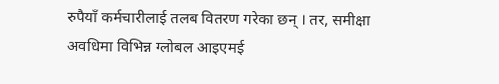रुपैयाँ कर्मचारीलाई तलब वितरण गरेका छन् । तर, समीक्षा अवधिमा विभिन्न ग्लोबल आइएमई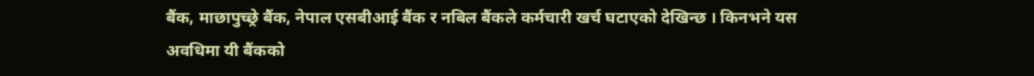बैंक, माछापुच्छ्रे बैंक, नेपाल एसबीआई बैंक र नबिल बैंकले कर्मचारी खर्च घटाएको देखिन्छ । किनभने यस अवधिमा यी बैंकको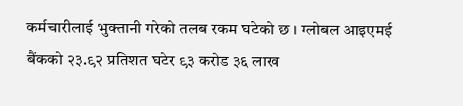कर्मचारीलाई भुक्तानी गरेको तलब रकम घटेको छ । ग्लोबल आइएमई बैंकको २३.९२ प्रतिशत घटेर ९३ करोड ३६ लाख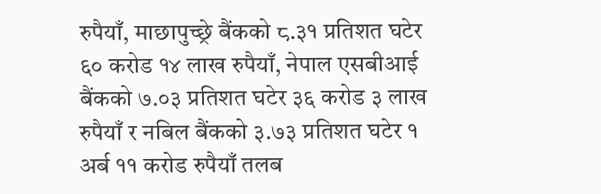रुपैयाँ, माछापुच्छ्रे बैंकको ८.३१ प्रतिशत घटेर ६० करोड १४ लाख रुपैयाँ, नेपाल एसबीआई बैंकको ७.०३ प्रतिशत घटेर ३६ करोड ३ लाख रुपैयाँ र नबिल बैंकको ३.७३ प्रतिशत घटेर १ अर्ब ११ करोड रुपैयाँ तलब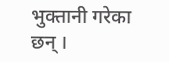भुक्तानी गरेका छन् ।